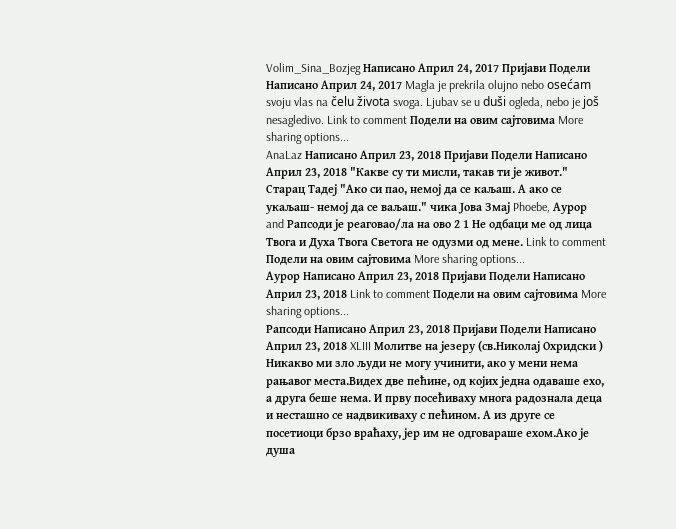Volim_Sina_Bozjeg Написано Април 24, 2017 Пријави Подели Написано Април 24, 2017 Magla je prekrila olujno nebo osećam svoju vlas na čelu života svoga. Ljubav se u duši ogleda, nebo je još nesagledivo. Link to comment Подели на овим сајтовима More sharing options...
AnaLaz Написано Април 23, 2018 Пријави Подели Написано Април 23, 2018 "Какве су ти мисли, такав ти је живот." Старац Тадеј "Ако си пао, немој да се каљаш. А ако се укаљаш- немој да се ваљаш." чика Јова Змај Phoebe, Аурор and Рапсоди је реаговао/ла на ово 2 1 Не одбаци ме од лица Твога и Духа Твога Светога не одузми од мене. Link to comment Подели на овим сајтовима More sharing options...
Аурор Написано Април 23, 2018 Пријави Подели Написано Април 23, 2018 Link to comment Подели на овим сајтовима More sharing options...
Рапсоди Написано Април 23, 2018 Пријави Подели Написано Април 23, 2018 XLIII Молитве на језеру (св.Николај Охридски ) Никакво ми зло људи не могу учинити, ако у мени нeмa рањавог места.Видех две пећине, од којих једна одаваше ехо, а друга беше нема. И прву посећиваху многа радознала деца и несташно се надвикиваху с пећином. А из друге се посетиоци брзо враћаху, јер им не одговараше ехом.Ако је душа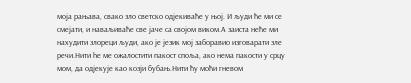моја рањава, свако зло светско одјекиваће у њој. И људи ће ми се смејати, и наваљиваће све јаче са својом виком.А заиста неће ми нахудити злореци људи, ако је језик мој заборавио изговарати зле речи.Нити he ме ожалостити пакост споља, ако нема пакости у срцу мом, да одјекује као козји бубањ.Нити ћу моћи гневом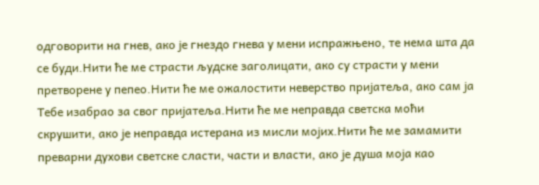одговорити на гнев, ако је гнездо гнева у мени испражњено, те нема шта да се буди.Нити ће ме страсти људске заголицати, ако су страсти у мени претворене у пепео.Нити ће ме ожалостити неверство пријатеља, ако сам ја Тебе изабрао за свог пријатеља.Нити ће ме неправда светска моћи скрушити, ако је неправда истерана из мисли мојих.Нити ће ме замамити преварни духови светске сласти, части и власти, ако је душа моја као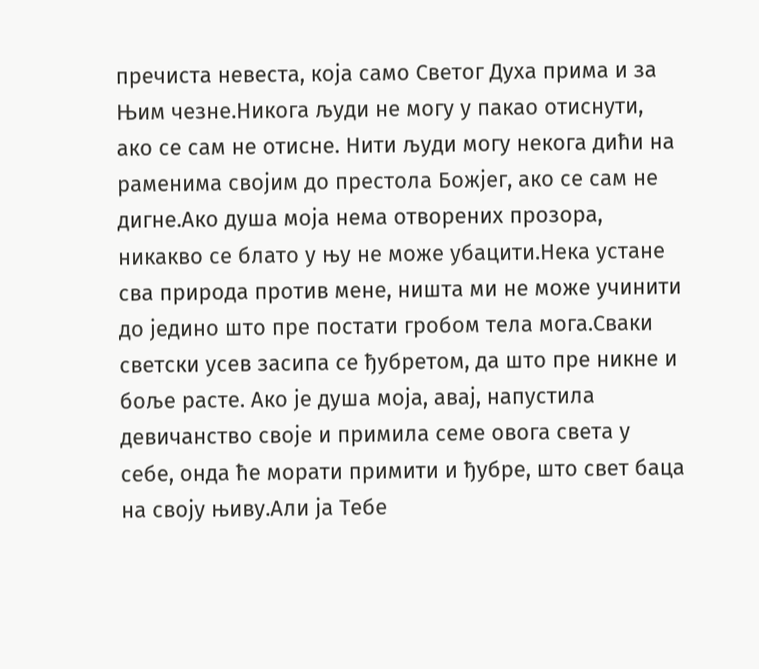пречиста невеста, која само Светог Духа прима и за Њим чезне.Никога људи не могу у пакао отиснути, ако се сам не отисне. Нити људи могу некога дићи на раменима својим до престола Божјег, ако се сам не дигне.Ако душа моја нема отворених прозора, никакво се блато у њу не може убацити.Нека устане сва природа против мене, ништа ми не може учинити до једино што пре постати гробом тела мога.Сваки светски усев засипа се ђубретом, да што пре никне и боље расте. Ако је душа моја, авај, напустила девичанство своје и примила семе овога света у себе, онда ће морати примити и ђубре, што свет баца на своју њиву.Али ја Тебе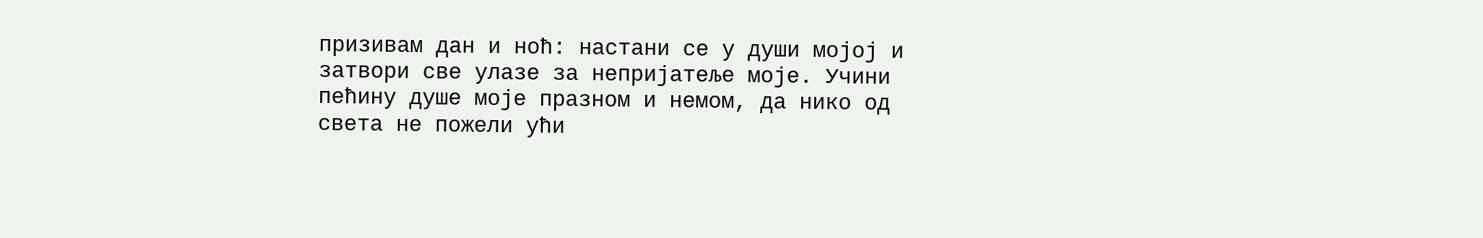призивам дан и ноћ: настани се у души мојој и затвори све улазе за непријатеље моје. Учини пећину душе моје празном и немом, да нико од света не пожели ући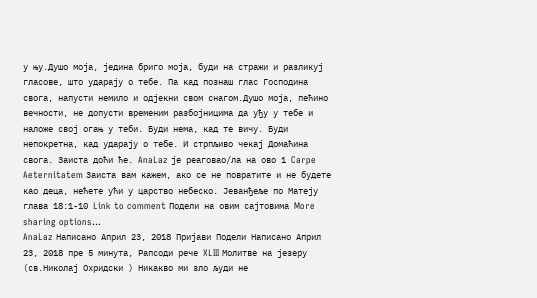у њу.Душо моја, једина бриго моја, буди на стражи и разликуј гласове, што ударају о тебе. Па кад познаш глас Господина свога, напусти немило и одјекни свом снагом.Душо моја, пећино вечности, не допусти временим разбојницима да уђу у тебе и наложе свој огањ у теби. Буди нема, кад те вичу. Буди непокретна, кад ударају о тебе. И стрпљиво чекај Домаћина свога. Заиста доћи ће. AnaLaz је реаговао/ла на ово 1 Carpe Aeternitatem Заиста вам кажем, ако се не повратите и не будете као деца, нећете ући у царство небеско. Јеванђеље по Матеју глава 18:1-10 Link to comment Подели на овим сајтовима More sharing options...
AnaLaz Написано Април 23, 2018 Пријави Подели Написано Април 23, 2018 пре 5 минута, Рапсоди рече XLIII Молитве на језеру (св.Николај Охридски ) Никакво ми зло људи не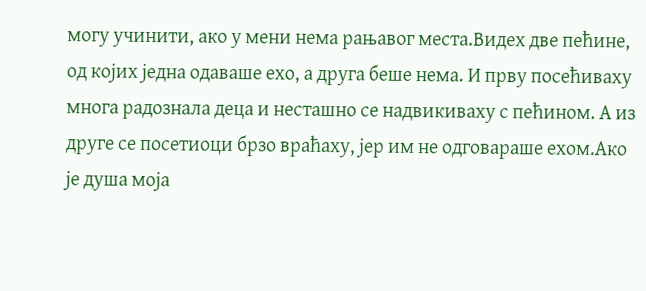могу учинити, ако у мени нeмa рањавог места.Видех две пећине, од којих једна одаваше ехо, а друга беше нема. И прву посећиваху многа радознала деца и несташно се надвикиваху с пећином. А из друге се посетиоци брзо враћаху, јер им не одговараше ехом.Ако је душа моја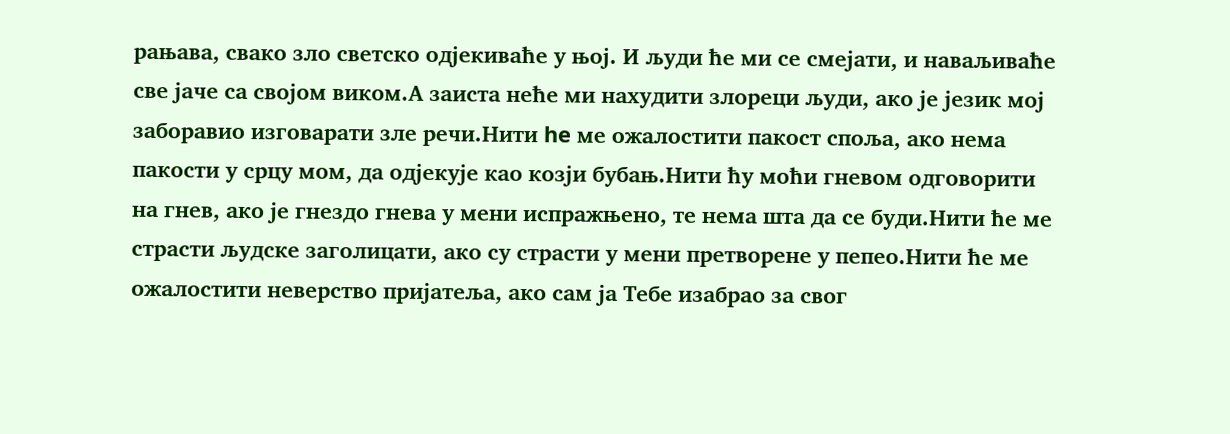рањава, свако зло светско одјекиваће у њој. И људи ће ми се смејати, и наваљиваће све јаче са својом виком.А заиста неће ми нахудити злореци људи, ако је језик мој заборавио изговарати зле речи.Нити he ме ожалостити пакост споља, ако нема пакости у срцу мом, да одјекује као козји бубањ.Нити ћу моћи гневом одговорити на гнев, ако је гнездо гнева у мени испражњено, те нема шта да се буди.Нити ће ме страсти људске заголицати, ако су страсти у мени претворене у пепео.Нити ће ме ожалостити неверство пријатеља, ако сам ја Тебе изабрао за свог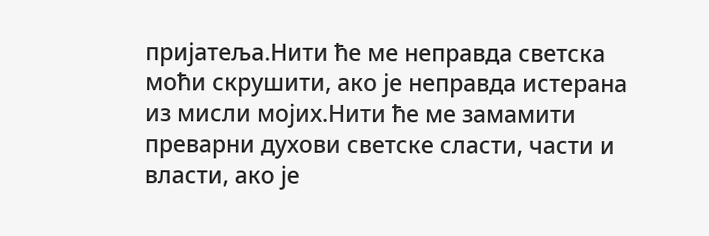пријатеља.Нити ће ме неправда светска моћи скрушити, ако је неправда истерана из мисли мојих.Нити ће ме замамити преварни духови светске сласти, части и власти, ако је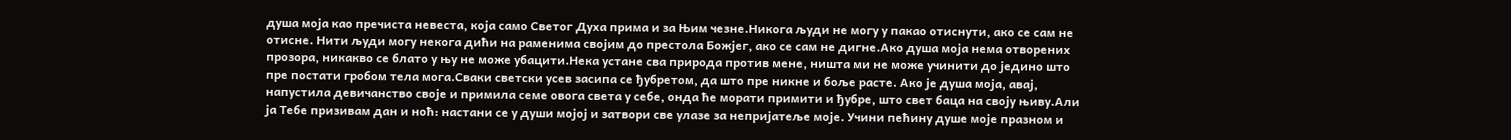душа моја као пречиста невеста, која само Светог Духа прима и за Њим чезне.Никога људи не могу у пакао отиснути, ако се сам не отисне. Нити људи могу некога дићи на раменима својим до престола Божјег, ако се сам не дигне.Ако душа моја нема отворених прозора, никакво се блато у њу не може убацити.Нека устане сва природа против мене, ништа ми не може учинити до једино што пре постати гробом тела мога.Сваки светски усев засипа се ђубретом, да што пре никне и боље расте. Ако је душа моја, авај, напустила девичанство своје и примила семе овога света у себе, онда ће морати примити и ђубре, што свет баца на своју њиву.Али ја Тебе призивам дан и ноћ: настани се у души мојој и затвори све улазе за непријатеље моје. Учини пећину душе моје празном и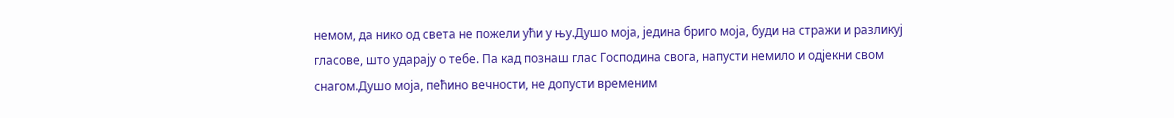немом, да нико од света не пожели ући у њу.Душо моја, једина бриго моја, буди на стражи и разликуј гласове, што ударају о тебе. Па кад познаш глас Господина свога, напусти немило и одјекни свом снагом.Душо моја, пећино вечности, не допусти временим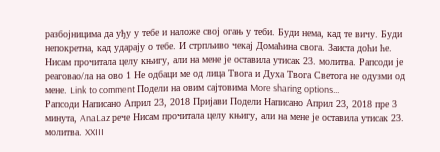разбојницима да уђу у тебе и наложе свој огањ у теби. Буди нема, кад те вичу. Буди непокретна, кад ударају о тебе. И стрпљиво чекај Домаћина свога. Заиста доћи ће. Нисам прочитала целу књигу, али на мене је оставила утисак 23. молитва. Рапсоди је реаговао/ла на ово 1 Не одбаци ме од лица Твога и Духа Твога Светога не одузми од мене. Link to comment Подели на овим сајтовима More sharing options...
Рапсоди Написано Април 23, 2018 Пријави Подели Написано Април 23, 2018 пре 3 минута, AnaLaz рече Нисам прочитала целу књигу, али на мене је оставила утисак 23. молитва. XXIII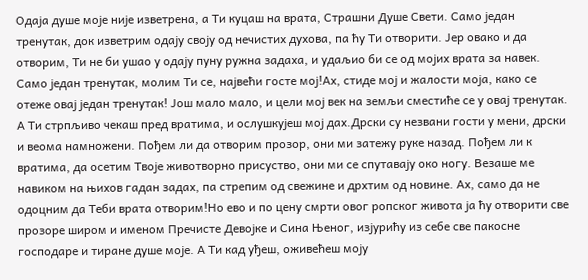Одаја душе моје није изветрена, а Ти куцаш на врата, Страшни Душе Свети. Само један тренутак, док изветрим одају своју од нечистих духова, па ћу Ти отворити. Јер овако и да отворим, Ти не би ушао у одају пуну ружна задаха, и удаљио би се од мојих врата за навек. Само један тренутак, молим Ти се, највећи госте мој!Ах, стиде мој и жалости моја, како се отеже овај један тренутак! Још мало мало, и цели мој век на земљи сместиће се у овај тренутак. А Ти стрпљиво чекаш пред вратима, и ослушкујеш мој дах.Дрски су незвани гости у мени, дрски и веома намножени. Пођем ли да отворим прозор, они ми затежу руке назад. Пођем ли к вратима, да осетим Твоје животворно присуство, они ми се спутавају око ногу. Везаше ме навиком на њихов гадан задах, па стрепим од свежине и дрхтим од новине. Ах, само да не одоцним да Теби врата отворим!Но ево и по цену смрти овог ропског живота ја ћу отворити све прозоре широм и именом Пречисте Девојке и Сина Њеног, изјурићу из себе све пакосне господаре и тиране душе моје. А Ти кад уђеш, оживећеш моју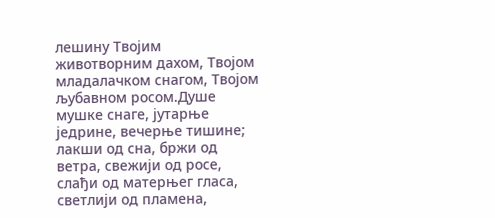лешину Твојим животворним дахом, Твојом младалачком снагом, Твојом љубавном росом.Душе мушке снаге, јутарње једрине, вечерње тишине; лакши од сна, бржи од ветра, свежији од росе, слађи од матерњег гласа, светлији од пламена,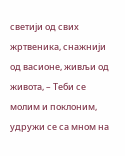светији од свих жртвеника, снажнији од васионе, живљи од живота, – Теби се молим и поклоним, удружи се са мном на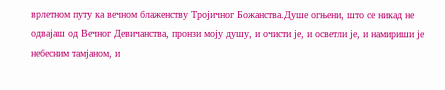врлетном путу ка вечном блаженству Тројичног Божанства.Душе огњени, што се никад не одвајаш од Вечног Девичанства, пронзи моју душу, и очисти је, и осветли је, и намириши је небесним тамјаном, и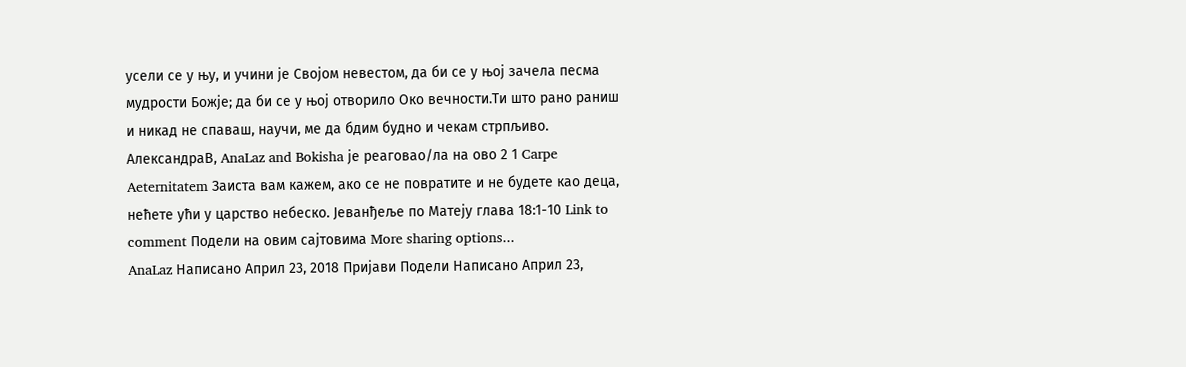усели се у њу, и учини је Својом невестом, да би се у њој зачела песма мудрости Божје; да би се у њој отворило Око вечности.Ти што рано раниш и никад не спаваш, научи, ме да бдим будно и чекам стрпљиво. АлександраВ, AnaLaz and Bokisha је реаговао/ла на ово 2 1 Carpe Aeternitatem Заиста вам кажем, ако се не повратите и не будете као деца, нећете ући у царство небеско. Јеванђеље по Матеју глава 18:1-10 Link to comment Подели на овим сајтовима More sharing options...
AnaLaz Написано Април 23, 2018 Пријави Подели Написано Април 23,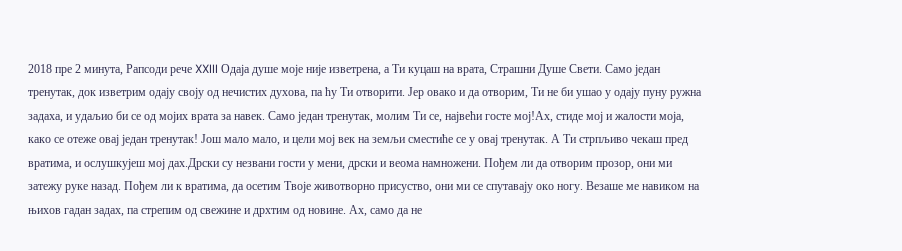2018 пре 2 минута, Рапсоди рече XXIII Одаја душе моје није изветрена, а Ти куцаш на врата, Страшни Душе Свети. Само један тренутак, док изветрим одају своју од нечистих духова, па ћу Ти отворити. Јер овако и да отворим, Ти не би ушао у одају пуну ружна задаха, и удаљио би се од мојих врата за навек. Само један тренутак, молим Ти се, највећи госте мој!Ах, стиде мој и жалости моја, како се отеже овај један тренутак! Још мало мало, и цели мој век на земљи сместиће се у овај тренутак. А Ти стрпљиво чекаш пред вратима, и ослушкујеш мој дах.Дрски су незвани гости у мени, дрски и веома намножени. Пођем ли да отворим прозор, они ми затежу руке назад. Пођем ли к вратима, да осетим Твоје животворно присуство, они ми се спутавају око ногу. Везаше ме навиком на њихов гадан задах, па стрепим од свежине и дрхтим од новине. Ах, само да не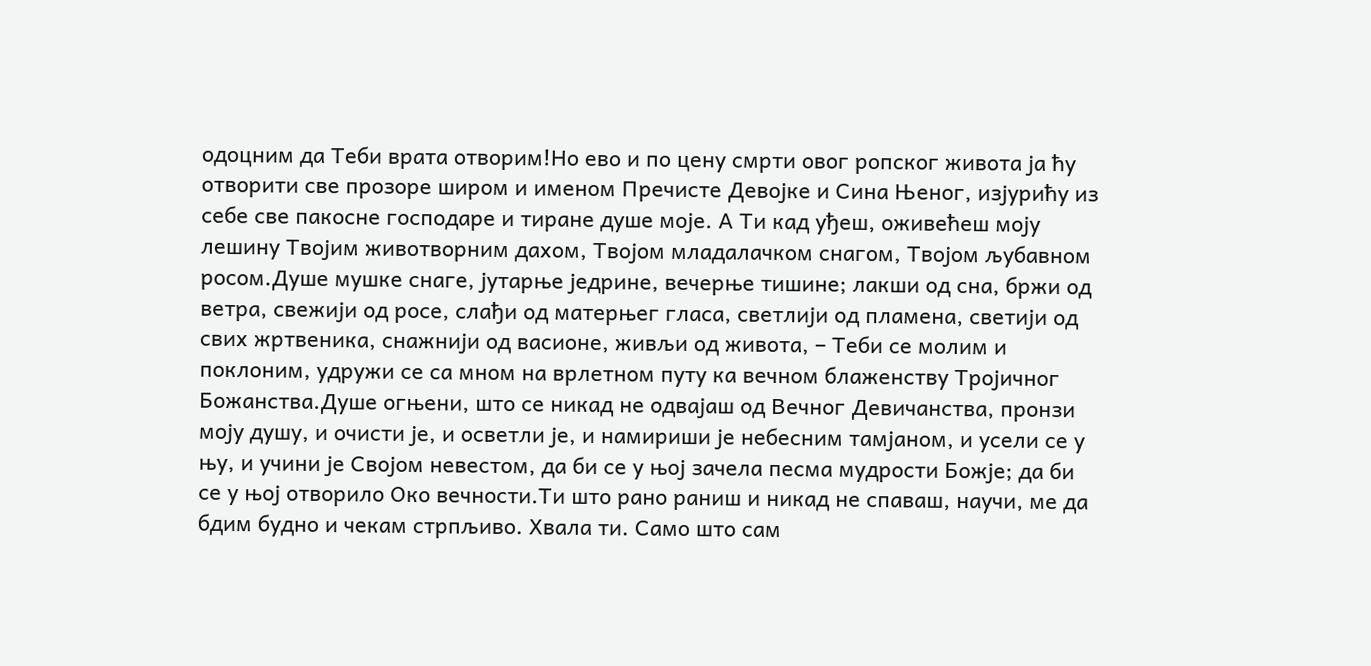одоцним да Теби врата отворим!Но ево и по цену смрти овог ропског живота ја ћу отворити све прозоре широм и именом Пречисте Девојке и Сина Њеног, изјурићу из себе све пакосне господаре и тиране душе моје. А Ти кад уђеш, оживећеш моју лешину Твојим животворним дахом, Твојом младалачком снагом, Твојом љубавном росом.Душе мушке снаге, јутарње једрине, вечерње тишине; лакши од сна, бржи од ветра, свежији од росе, слађи од матерњег гласа, светлији од пламена, светији од свих жртвеника, снажнији од васионе, живљи од живота, – Теби се молим и поклоним, удружи се са мном на врлетном путу ка вечном блаженству Тројичног Божанства.Душе огњени, што се никад не одвајаш од Вечног Девичанства, пронзи моју душу, и очисти је, и осветли је, и намириши је небесним тамјаном, и усели се у њу, и учини је Својом невестом, да би се у њој зачела песма мудрости Божје; да би се у њој отворило Око вечности.Ти што рано раниш и никад не спаваш, научи, ме да бдим будно и чекам стрпљиво. Хвала ти. Само што сам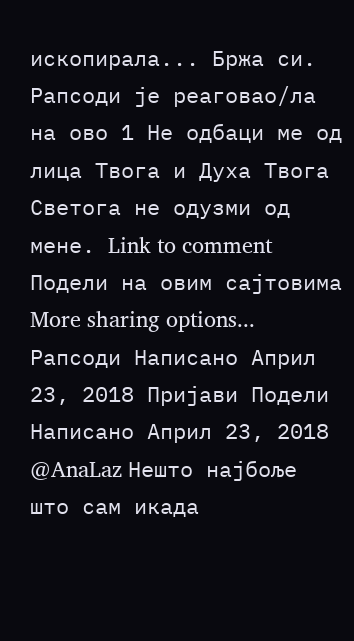ископирала... Бржа си. Рапсоди је реаговао/ла на ово 1 Не одбаци ме од лица Твога и Духа Твога Светога не одузми од мене. Link to comment Подели на овим сајтовима More sharing options...
Рапсоди Написано Април 23, 2018 Пријави Подели Написано Април 23, 2018 @AnaLaz Нешто најбоље што сам икада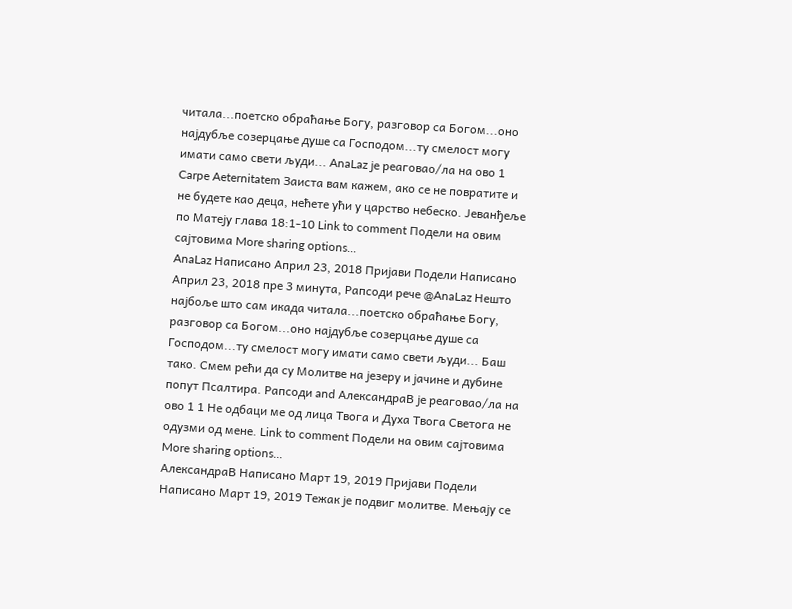читала...поетско обраћање Богу, разговор са Богом...оно најдубље созерцање душе са Господом...ту смелост могу имати само свети људи... AnaLaz је реаговао/ла на ово 1 Carpe Aeternitatem Заиста вам кажем, ако се не повратите и не будете као деца, нећете ући у царство небеско. Јеванђеље по Матеју глава 18:1-10 Link to comment Подели на овим сајтовима More sharing options...
AnaLaz Написано Април 23, 2018 Пријави Подели Написано Април 23, 2018 пре 3 минута, Рапсоди рече @AnaLaz Нешто најбоље што сам икада читала...поетско обраћање Богу, разговор са Богом...оно најдубље созерцање душе са Господом...ту смелост могу имати само свети људи... Баш тако. Смем рећи да су Молитве на језеру и јачине и дубине попут Псалтира. Рапсоди and АлександраВ је реаговао/ла на ово 1 1 Не одбаци ме од лица Твога и Духа Твога Светога не одузми од мене. Link to comment Подели на овим сајтовима More sharing options...
АлександраВ Написано Март 19, 2019 Пријави Подели Написано Март 19, 2019 Тежак је подвиг молитве. Мењају се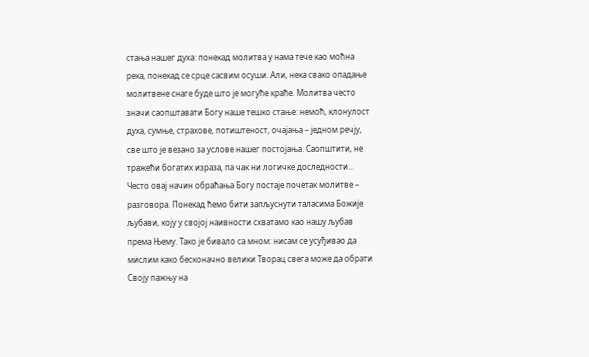стања нашег духа: понекад молитва у нама тече као моћна река, понекад се срце сасвим осуши. Али, нека свако опадање молитвене снаге буде што је могуће краће. Молитва често значи саопштавати Богу наше тешко стање: немоћ, клонулост духа, сумње, страхове, потиштеност, очајања – једном речју, све што је везано за услове нашег постојања. Саопштити, не тражећи богатих израза, па чак ни логичке доследности… Често овај начин обраћања Богу постаје почетак молитве – разговора. Понекад ћемо бити запљуснути таласима Божије љубави, коју у својој наивности схватамо као нашу љубав према Њему. Тако је бивало са мном: нисам се усуђивао да мислим како бесконачно велики Творац свега може да обрати Своју пажњу на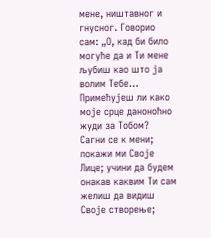мене, ништавног и гнусног. Говорио сам: „О, кад би било могуће да и Ти мене љубиш као што ја волим Тебе… Примећујеш ли како моје срце даноноћно жуди за Тобом? Сагни се к мени; покажи ми Своје Лице; учини да будем онакав каквим Ти сам желиш да видиш Своје створење;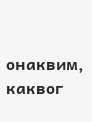онаквим, каквог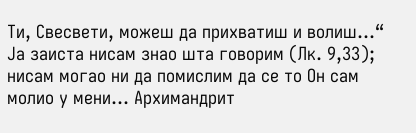Ти, Свесвети, можеш да прихватиш и волиш…“ Ја заиста нисам знао шта говорим (Лк. 9,33); нисам могао ни да помислим да се то Он сам молио у мени... Архимандрит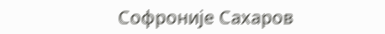Софроније Сахаров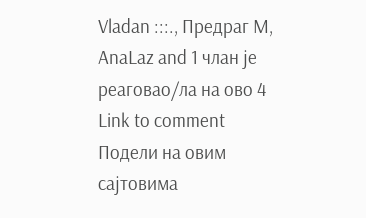Vladan :::., Предраг М, AnaLaz and 1 члан је реаговао/ла на ово 4 Link to comment Подели на овим сајтовима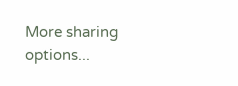More sharing options...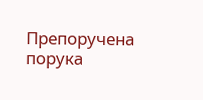Препоручена порука